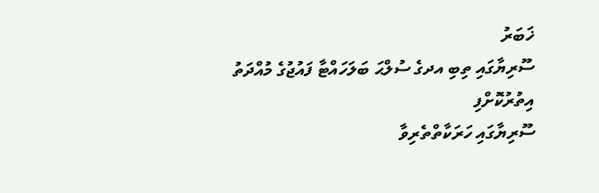ޚަބަރު
ސޫރިޔާގައި ތިބި އދގެ ސުލްޙަ ބަލަހައްޓާ ފައުޖުގެ މުއްދަތު އިތުރުކޮށްފި
ސޫރިޔާގައި ހަރަކާތްތެރިވާ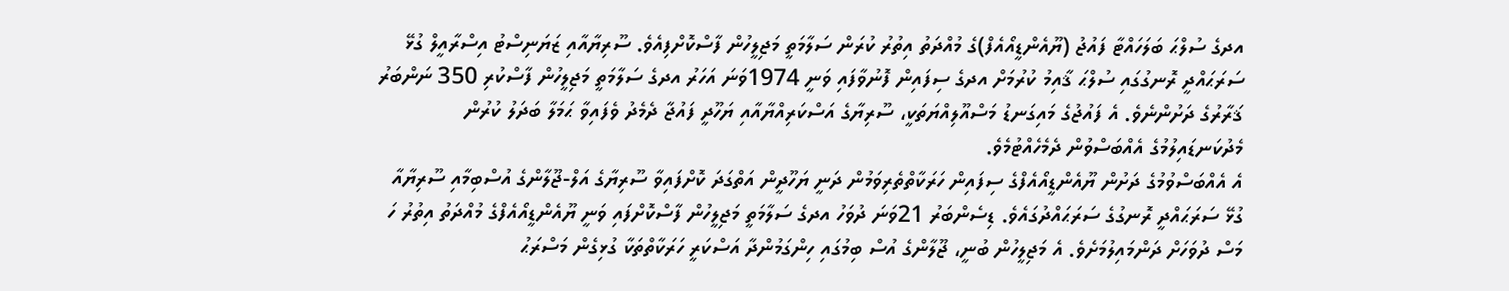އދގެ ސުލްޙަ ބަލަހައްޓާ ފައުޖު (ޔޫއެންޑީއޯއެފް)ގެ މުއްދަތު އިތުރު ކުރަން ސަލާމަތީ މަޖިލީހުން ފާސްކޮށްފިއެވެ. ސޫރިޔާއާއި ޒަޔަނިސްޓު އިސްރާއީލް ގުޅޭ ސަރަޙައްދީ ރޮނގުގައި ސުލްޙަ ޤާއިމު ކުރުމަށް އދގެ ސިފައިން ފޮނުވާފައި ވަނީ 1974ވަނަ އަހަރު އދގެ ސަލާމަތީ މަޖިލީހުން ފާސްކުރި 350 ނަންބަރު ޤަރާރުގެ ދަށުންނެވެ. އެ ފައުޖުގެ މައިގަނޑު މަސްއޫލިއްޔަތަކީ، ސޫރިޔާގެ އަސްކަރިއްޔާއާއި ޔަހޫދީ ފައުޖާ ދެމެދު ވެފައިވާ ޙަމަލާ ބަދަލު ކުރުން މެދުކަނޑައިލުމުގެ އެއްބަސްވުން ދެމެހެއްޓުމެވެ.
އެ އެއްބަސްވުމުގެ ދަށުން ޔޫއެންޑީއޯއެފްގެ ސިފައިން ހަރަކާތްތެރިވަމުން ދަނީ ޔަހޫދީން އަތްގަދަ ކޮށްފައިވާ ސޫރިޔާގެ އަލް-ޖޫލާންގެ އުސްބިމާއި ސޫރިޔާއާ ގުޅޭ ސަރަޙައްދީ ރޮނގުގެ ސަރަޙައްދުގައެވެ. ޑިސެންބަރު 21ވަނަ ދުވަހު އދގެ ސަލާމަތީ މަޖިލީހުން ފާސްކޮށްފައި ވަނީ ޔޫއެންޑީއޯއެފްގެ މުއްދަތު އިތުރު ހަ މަސް ދުވަހަށް ދަންމައިލުމަށެވެ. އެ މަޖިލީހުން ބުނީ، ޖޫލާންގެ އުސް ބިމުގައި ހިންގަމުންދާ އަސްކަރީ ހަރަކާތްތަކާ ގުޅިގެން މަސްރަޙު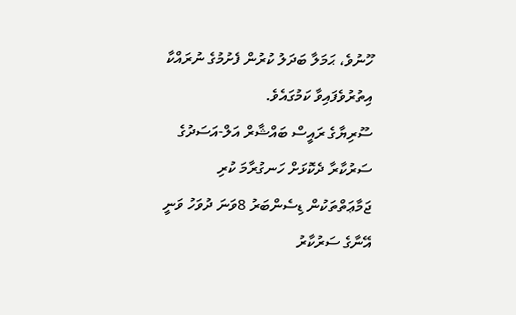ހޫނުވެ، ޙަމަލާ ބަދަލު ކުރުން ފެށުމުގެ ނުރައްކާ އިތުރުވެފައިވާ ކަމުގައެވެ.
ސޫރިޔާގެ ރައީސް ބައްޝާރް އަލް-އަސަދުގެ ސަރުކާރާ ދެކޮޅަށް ހަނގުރާމަ ކުރި ޖަމާޢަތްތަކުން ޑިސެންބަރު 8ވަނަ ދުވަހު ވަނީ އޭނާގެ ސަރުކާރު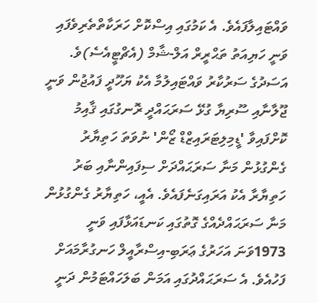ވައްޓައިލާފައެވެ. އެ ކަމުގައި އިސްކޮށް ހަރަކާތްތެރިވެފައި ވަނީ ހަޔިއަތު ތަޙްރީރް އަލް-ޝާމް (އެޗްޓީއެސެ)ވެ. އަސަދުގެ ސަރުކާރު ވައްޓައިލުމާ އެކު ޔަހޫދީ ފައުޖުން ވަނީ ޖޫލާނާއި ސޫރިޔާ ގުޅޭ ސަރަޙައްދީ ރޮނގުގައި ޤާއިމު ކޮށްފައިވާ 'ޑީމިލިޓަރައިޒްޑް ޒޯން' ނުވަތަ ހަތިޔާރު ގެންގުޅުން މަނާ ސަރަޙައްދަށް ސިފައިންނާއި ބަރު ހަތިޔާރާ އެކު އަރައިގަނެފައެވެ. އެއީ، ހަތިޔާރު ގެންގުޅުން މަނާ ސަރަޙައްދެއްގެ ގޮތުގައި ކަނޑައަޅާފައި ވަނީ 1973ވަނަ އަހަރުގެ ޢަރަބި-އިސްރާއީލް ހަނގުރާމައަށް ފަހުއެވެ. އެ ސަރަޙައްދުގައި އަމަން ބަލަހައްޓަމުން ދަނީ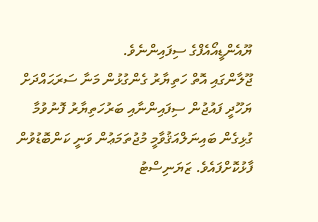ޔޫއެންޑީއޯއެފްގެ ސިފައިންނެވެ.
ޖޫލާންގައި އޮތް ހަތިޔާރު ގެންގުޅުން މަނާ ސަރަޙައްދަށް ޔަހޫދީ ފައުޖުން ސިފައިންނާއި ބަރުހަތިޔާރު ފޮނުވުމާ ގުޅިގެން ބައިނަލްއަޤުވާމީ މުޖުތަމަޢުން ވަނީ ކަންބޮޑުވުން ފާޅުކޮށްފައެވެ. ޒަޔަނިސްޓު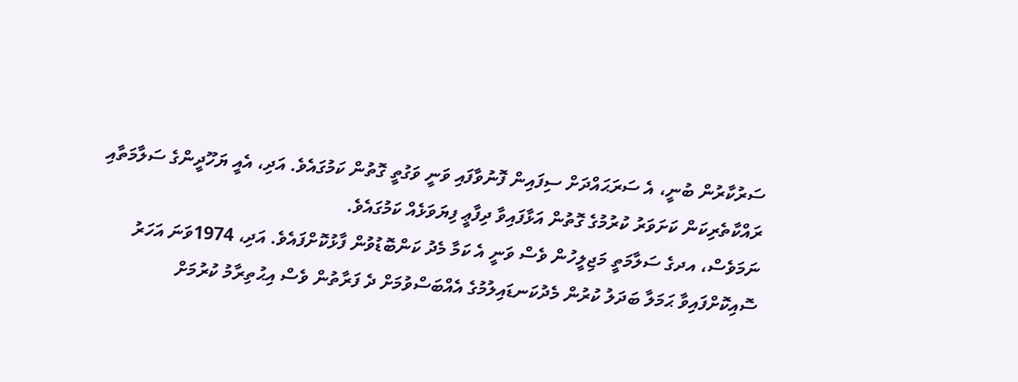ސަރުކާރުން ބުނީ، އެ ސަރަޙައްދަށް ސިފައިން ފޮނުވާފައި ވަނީ ވަގުތީ ގޮތުން ކަމުގައެވެ. އަދި، އެއީ ޔަހޫދީންގެ ސަލާމަތާއި ރައްކާތެރިކަން ކަށަވަރު ކުރުމުގެ ގޮތުން އަޅާފައިވާ ދިފާޢީ ފިޔަވަޅެއް ކަމުގައެވެ.
ނަމަވެސް، އދގެ ސަލާމަތީ މަޖިލީހުން ވެސް ވަނީ އެ ކަމާ މެދު ކަންބޮޑުވުން ފާޅުކޮށްފައެވެ. އަދި، 1974ވަނަ އަހަރު ސޮއިކޮށްފައިވާ ޙަމަލާ ބަދަލު ކުރުން މެދުކަނޑައިލުމުގެ އެއްބަސްވުމަށް ދެ ފަރާތުން ވެސް އިޙުތިރާމު ކުރުމަށް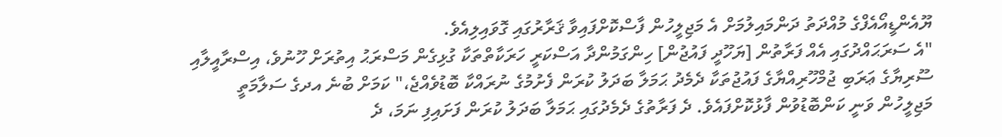ޔޫއެންޑީއޯއެފްގެ މުއްދަތު ދަންމައިލުމަށް އެ މަޖިލީހުން ފާސްކޮށްފައިވާ ޤަރާރުގައި ގޮވައިލިއެވެ.
"އެ ސަރަޙައްދުގައި އެއް ފަރާތުން [ޔަހޫދީ ފައުޖުން] ހިންގަމުންދާ އަސްކަރީ ހަރަކާތްތަކާ ގުޅިގެން މަސްރަޙު އިތުރަށް ހޫނުވެ، އިސްރާއީލާއި ސޫރިޔާގެ ޢަރަބި ޖުމްހޫރިއްޔާގެ ފައުޖުތަކާ ދެމެދު ޙަމަލާ ބަދަލު ކުރަން ފެށުމުގެ ނުރައްކާ ބޮޑުވެއްޖެ،" ކަމަށް ބުނެ އދގެ ސަލާމަތީ މަޖިލީހުން ވަނީ ކަންބޮޑުވުން ފާޅުކޮށްފައެވެ. ދެ ފަރާތުގެ ދެމެދުގައި ޙަމަލާ ބަދަލު ކުރަން ފަށައިފި ނަމަ، ދެ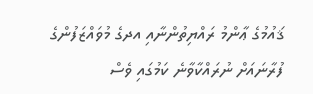ޤައުމުގެ ޢާންމު ރައްޔިތުންނާއި އދގެ މުވައްޒަފުންގެ ފުރާނައަށް ނުރައްކާވާނެ ކަމުގައި ވެސް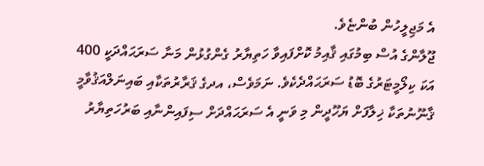އެ މަޖިލީހުން ބުންޏެވެ.
ޖޫލާންގެ އުސް ބިމުގައި ޤާއިމު ކޮށްފައިވާ ހަތިޔާރު ގެންގުޅުން މަނާ ސަރަޙައްދަކީ 400 އަކަ ކިލޯމީޓަރުގެ ބޮޑު ސަރަޙައްދެކެވެ. ނަމަވެސް، އދގެ ޤަރާރުތަކާއި ބައިނަލްއަޤުވާމީ ޤާނޫނުތަކާ ޚިލާފަށް ޔަހޫދީން މި ވަނީ އެ ސަރަޙައްދަށް ސިފައިންނާއި ބަރުހަތިޔާރު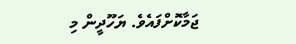ޖަމާކޮށްފައެވެ. ޔަހޫދީން މި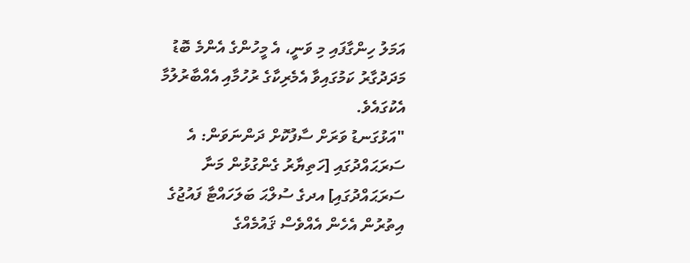އަމަލު ހިންގާފައި މި ވަނީ، އެ މީހުންގެ އެންމެ ބޮޑު މަދަދުގާރު ކަމުގައިވާ އެމެރިކާގެ ރުހުމާއި އެއްބާރުލުމާ އެކުގައެވެ.
"އަޅުގަނޑު ވަރަށް ސާފުކޮށް ދަންނަވަން: އެ ސަރަޙައްދުގައި [ހަތިޔާރު ގެންގުޅުން މަނާ ސަރަޙައްދުގައި] އދގެ ސުލްޙަ ބަލަހައްޓާ ފައުޖުގެ އިތުރުން އެހެން އެއްވެސް ޤައުމެއްގެ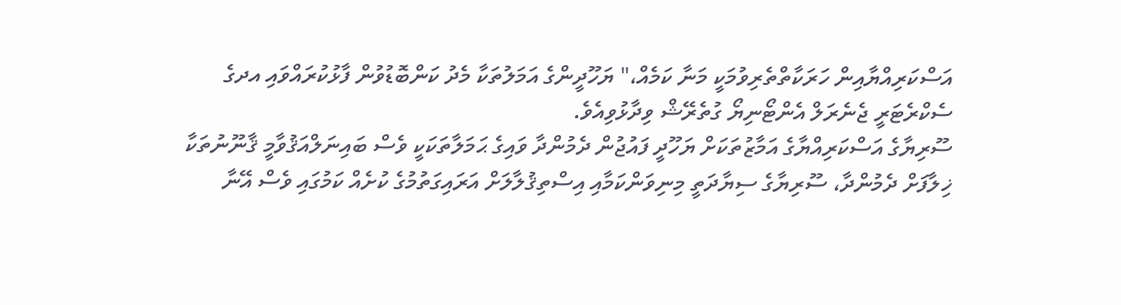އަސްކަރިއްޔާއިން ހަރަކާތްތެރިވުމަކީ މަނާ ކަމެއް،" ޔަހޫދީންގެ އަމަލުތަކާ މެދު ކަންބޮޑުވުން ފާޅުކުރައްވައި އދގެ ސެކްރެޓަރީ ޖެނެރަލް އެންޓޯނިޔޯ ގުތެރޭޝް ވިދާޅުވިއެވެ.
ސޫރިޔާގެ އަސްކަރިއްޔާގެ އަމާޒުތަކަށް ޔަހޫދީ ފައުޖުން ދެމުންދާ ވައިގެ ޙަމަލާތަކަކީ ވެސް ބައިނަލްއަޤުވާމީ ޤާނޫނުތަކާ ޚިލާފަށް ދެމުންދާ، ސޫރިޔާގެ ސިޔާދަތީ މިނިވަންކަމާއި އިސްތިޤުލާލަށް އަރައިގަތުމުގެ ކުށެއް ކަމުގައި ވެސް އޭނާ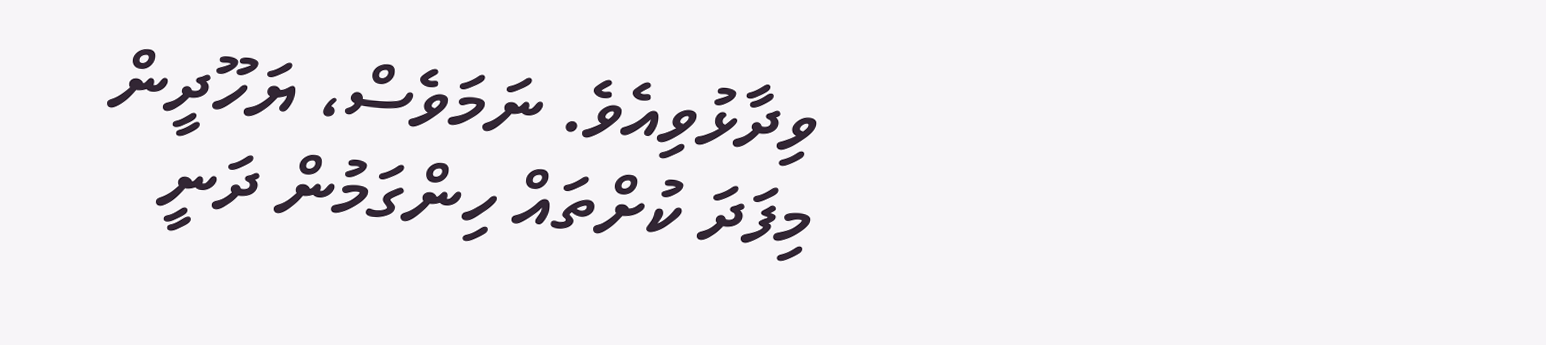ވިދާޅުވިއެވެ. ނަމަވެސް، ޔަހޫދީން މިފަދަ ކުށްތައް ހިންގަމުން ދަނީ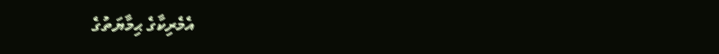އެމެރިކާގެ ޙިމާޔަތުގެ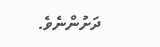ދަށުންނެވެ.